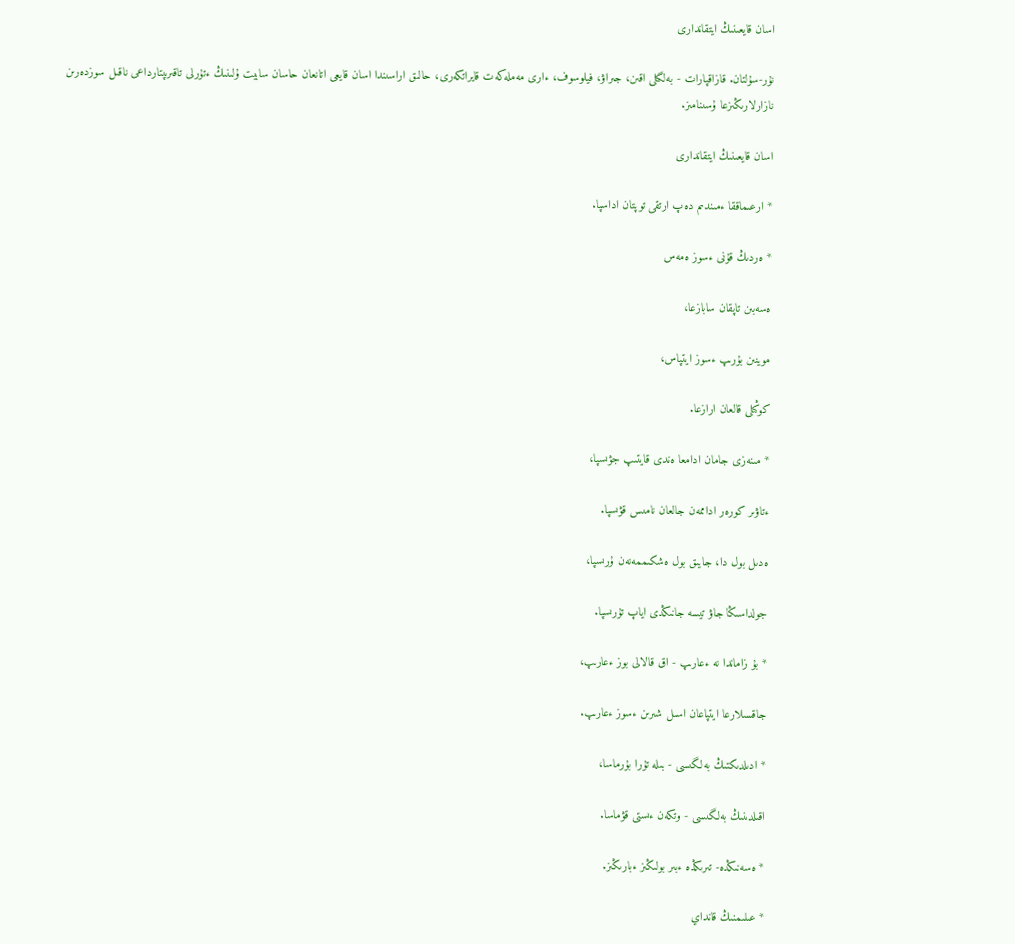اسان قايعىنىڭ ايتقاندارى

نۇر-سۇلتان. قازاقپارات - بەلگىلى اقىن، جىراۋ، فيلوسوف، ءارى مەملەكەت قايراتكەرى، حالىق اراسىندا اسان قايعى اتانعان حاسان سابيت ۇلىنىڭ ءتۇرلى تاقىرىپتارداعى ناقىل سوزدەرىن نازارلارىڭىزعا ۇسىنامىز.

اسان قايعىنىڭ ايتقاندارى

* ارعىماققا ءمىندىم دەپ ارتقى توپتان اداسپا.

* ەردىڭ قۇنى ءسوز ەمەس

ەسەبىن تاپقان سابازعا،

موينىن بۇرىپ ءسوز ايتپاس،

كوڭىلى قالعان ارازعا.

* مىنەزى جامان ادامعا ەندى قايتىپ جۋىسپا،

ءتاۋىر كورەر اداممەن جالعان نامىس قۋىسپا.

ەدىل بول دا، جايىق بول ەشكىممەنەن ۇرىسپا،

جولداسىڭا جاۋ تيسە جانىڭدى اياپ تۇرىسپا.

* بۇ زاماندا نە ءعارىپ - اق قالالى بوز ءعارىپ،

جاقسىلارعا ايتپاعان اسىل شىرىن ءسوز ءعارىپ.

* ادىلدىكتىڭ بەلگىسى - بىلە تۇرا بۇرماسا،

اقىلدىنىڭ بەلگىسى - وتكەن ءىستى قۋماسا.

* ەسەنىڭدە- تىرىڭدە ءبىر بولىڭىز ءبارىڭىز.

* عىلىمنىڭ قانداي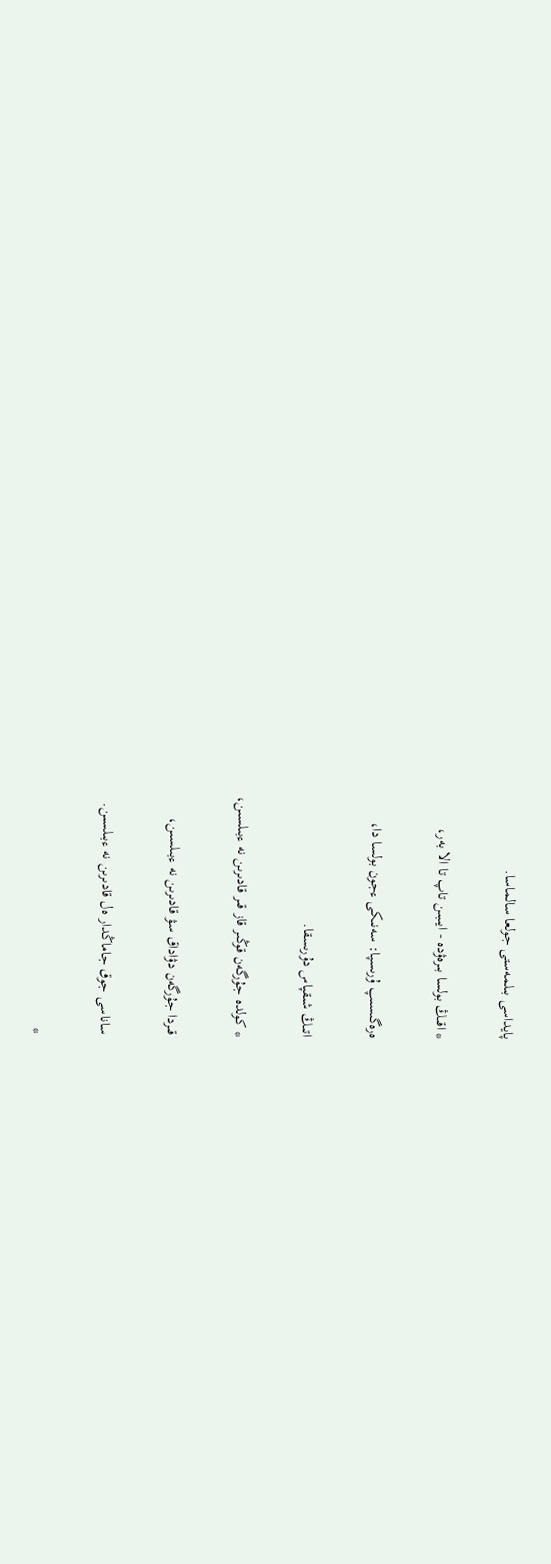پايداسى بىلمەستى جولعا سالماسا.

* اقىڭ بولسا بىرەۋدە - ايىبىن تاپ تا الا بەر،

ەرەگىسىپ ۇرىسپا: سەنىكى ءجون بولسا دا،

اتىڭ شىقپاس دۇرىسقا.

* كولدە جۇرگەن قوڭىر قاز قىر قادىرىن نە ءبىلسىن،

قىردا جۇرگەن دۋاداق سۋ قادىرىن نە ءبىلسىن،

ساناسى جوق جاماڭدار ەل قادىرىن نە ءبىلسىن.

*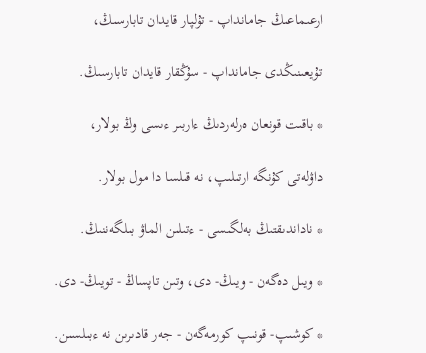ارعىماعىڭ جامانداپ - تۇلپار قايدان تابارسىڭ،

تۇيعىنىڭدى جامانداپ - سۇڭقار قايدان تابارسىڭ.

* باقىت قونعان ەرلەردىڭ ءاربىر ءىسى وڭ بولار،

داۋلەتى كۇنگە ارتىلىپ، نە قىلسا دا مول بولار.

* ناداندىقتىڭ بەلگىسى - ءتىلىن الماۋ بىلگەننىڭ.

* ويىل دەگەن - ويىڭ- دى، وتىن تاپساڭ - تويىڭ- دى.

* كوشىپ- قونىپ كورمەگەن - جەر قادىرىن نە ءبىلسىن.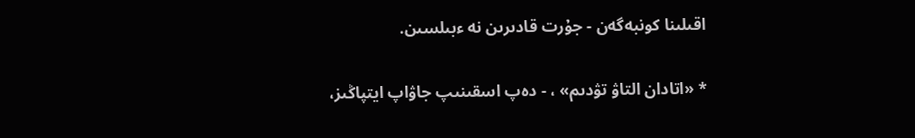اقىلىنا كونبەگەن - جۇرت قادىرىن نە ءبىلسىن.

* «اتادان التاۋ تۋدىم» ، - دەپ اسقىنىپ جاۋاپ ايتپاڭىز،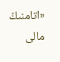«اتامنىڭ مالى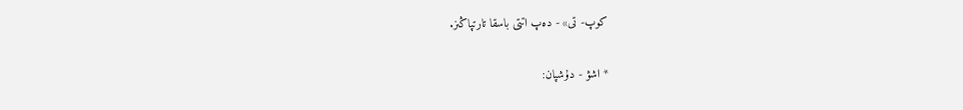كوپ- تى» - دەپ اتتى باسقا تارتپاڭىز.

* اشۋ - دۇشپان: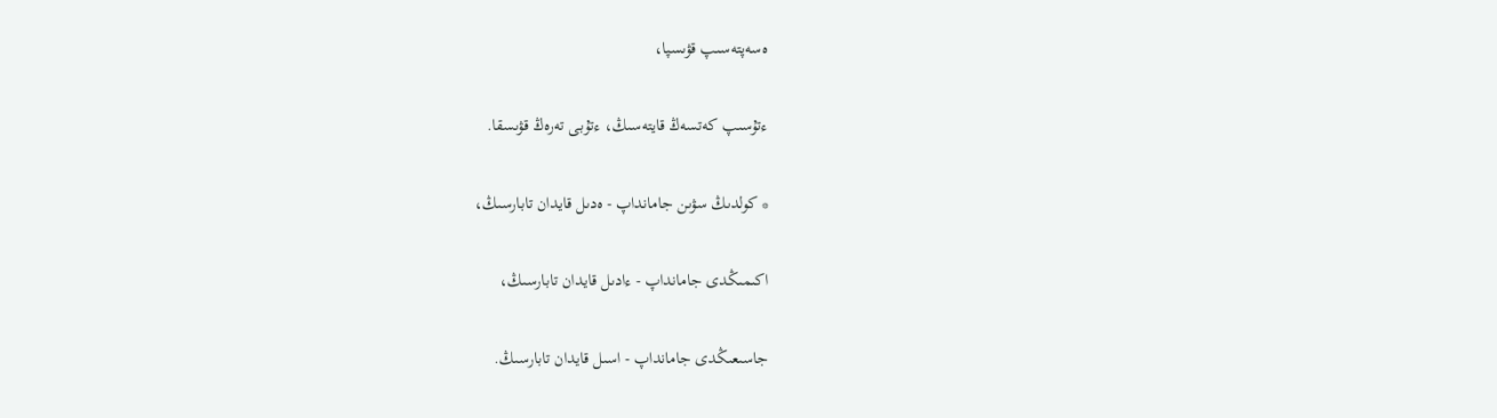ەسەپتەسىپ قۋىسپا،

ءتۇسىپ كەتسەڭ قايتەسىڭ، ءتۇبى تەرەڭ قۋىسقا.

* كولدىڭ سۋىن جامانداپ - ەدىل قايدان تابارسىڭ،

اكىمىڭدى جامانداپ - ءادىل قايدان تابارسىڭ،

جاسىعىڭدى جامانداپ - اسىل قايدان تابارسىڭ.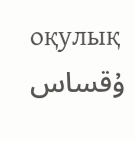оқулық
ۇقساس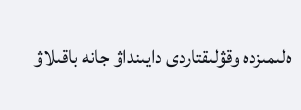ەلىمىزدە وقۋلىقتاردى دايىنداۋ جانە باقىلاۋ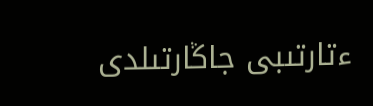ءتارتىبى جاڭارتىلدى